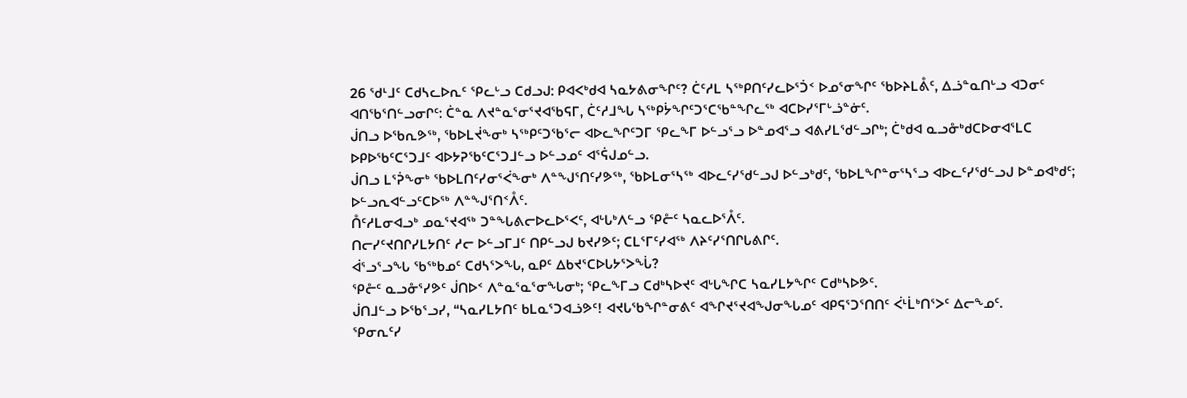26 ᖁᒻᒧᑦ ᑕᑯᓴᓚᐅᕆᑦ ᕿᓚᒡᓗ ᑕᑯᓗᒍ: ᑭᐊᐸᒃᑯᐊ ᓴᓇᔭᕕᓂᖏᑦ? ᑖᑦᓱᒪ ᓴᖅᑭᑎᑦᓯᓚᐅᕐᑑᑉ ᐅᓄᕐᓂᖏᑦ ᖃᐅᔨᒪᕔᑦ, ᐃᓘᓐᓇᑎᒡᓗ ᐊᑐᓂᑦ ᐊᑎᖃᕐᑎᓪᓗᓂᒋᑦ: ᑖᓐᓇ ᐱᔪᓐᓇᕐᓂᕐᔪᐊᖃᕋᒥ, ᑖᑦᓱᒧᖓ ᓴᖅᑭᔮᖏᑦᑐᕐᑕᖃᓐᖏᓚᖅ ᐊᑕᐅᓯᕐᒥᒡᓘᓐᓃᑦ.
ᒎᑎᓗ ᐅᖃᕆᕗᖅ, ᖃᐅᒪᔫᖕᓂᒃ ᓴᖅᑭᑦᑐᖃᕐᓕ ᐊᐅᓚᖏᑦᑐᒥ ᕿᓚᖕᒥ ᐅᓪᓗᕐᓗ ᐅᓐᓄᐊᕐᓗ ᐊᕕᓯᒪᖁᓪᓗᒋᒃ; ᑖᒃᑯᐊ ᓇᓗᓁᒃᑯᑕᐅᓂᐊᕐᒪᑕ ᐅᑭᐅᖃᑦᑕᕐᑐᒧᑦ ᐊᐅᔭᕈᖃᑦᑕᕐᑐᒧᓪᓗ ᐅᓪᓗᓄᑦ ᐊᕐᕌᒍᓄᓪᓗ.
ᒎᑎᓗ ᒪᕐᕉᖕᓂᒃ ᖃᐅᒪᑎᑦᓯᓂᕐᐹᖕᓂᒃ ᐱᓐᖑᕐᑎᑦᓯᕗᖅ, ᖃᐅᒪᓂᕐᓴᖅ ᐊᐅᓚᑦᓯᖁᓪᓗᒍ ᐅᓪᓗᒃᑯᑦ, ᖃᐅᒪᖏᓐᓂᕐᓴᕐᓗ ᐊᐅᓚᑦᓯᖁᓪᓗᒍ ᐅᓐᓄᐊᒃᑯᑦ; ᐅᓪᓗᕆᐊᓪᓗᑦᑕᐅᖅ ᐱᓐᖑᕐᑎᑉᐰᑦ.
ᑍᑦᓱᒪᓂᐊᓗᒃ ᓄᓇᕐᔪᐊᖅ ᑐᓐᖓᕕᓕᐅᓚᐅᕐᐸᑦ, ᐊᒡᒐᒃᐱᓪᓗ ᕿᓔᑦ ᓴᓇᓚᐅᕐᐰᑦ.
ᑎᓕᓯᑦᔪᑎᒋᓯᒪᔭᑎᑦ ᓱᓕ ᐅᓪᓗᒥᒧᑦ ᑎᑭᓪᓗᒍ ᑲᔪᓯᕗᑦ; ᑕᒪᕐᒥᑦᓯᐊᖅ ᐱᔨᑦᓯᕐᑎᒋᒐᕕᒋᑦ.
ᐋᕐᓗᕐᓗᖓ ᖃᖅᑲᓄᑦ ᑕᑯᓴᕐᐳᖓ, ᓇᑭᑦ ᐃᑲᔪᕐᑕᐅᒐᔭᕐᐳᖔ?
ᕿᓔᑦ ᓇᓗᓁᕐᓯᕗᑦ ᒎᑎᐅᑉ ᐱᓐᓇᕐᓇᕐᓂᖓᓂᒃ; ᕿᓚᖕᒥᓗ ᑕᑯᒃᓴᐅᔪᑦ ᐊᒡᒐᖏᑕ ᓴᓇᓯᒪᔭᖏᑦ ᑕᑯᒃᓴᐅᕗᑦ.
ᒎᑎᒧᓪᓗ ᐅᖃᕐᓗᓯ, “ᓴᓇᓯᒪᔭᑎᑦ ᑲᒪᓇᕐᑐᐊᓘᕗᑦ! ᐊᔪᒐᖃᖏᓐᓂᕕᑦ ᐊᖏᔪᕐᔪᐊᖑᓂᖓᓄᑦ ᐊᑭᕋᕐᑐᕐᑎᑎᑦ ᐹᒻᒫᒃᑎᕐᐳᑦ ᐃᓕᖕᓄᑦ.
ᕿᓂᕆᑦᓯ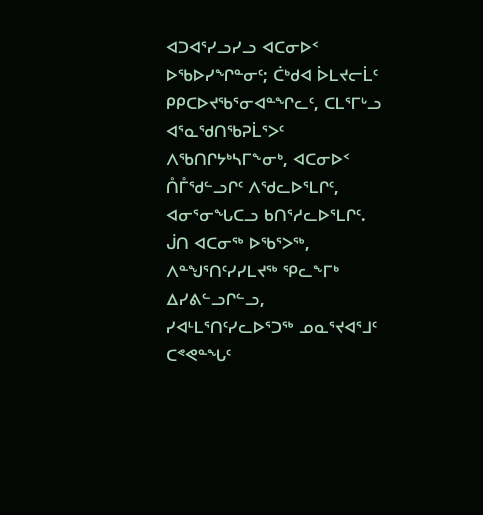ᐊᑐᐊᕐᓯᓗᓯᓗ ᐊᑕᓂᐅᑉ ᐅᖃᐅᓯᖏᓐᓂᑦ; ᑖᒃᑯᐊ ᐆᒪᔪᓕᒫᑦ ᑭᑭᑕᐅᔪᖃᕐᓂᐊᓐᖏᓚᑦ, ᑕᒪᕐᒥᒡᓗ ᐊᕐᓇᖁᑎᖃᕈᒫᕐᐳᑦ ᐱᖃᑎᒋᔭᒃᓴᒥᖕᓂᒃ, ᐊᑕᓂᐅᑉ ᑍᒤᖁᓪᓗᒋᑦ ᐱᖁᓚᐅᕐᒪᒋᑦ, ᐊᓂᕐᓂᖓᑕᓗ ᑲᑎᕐᓱᓚᐅᕐᒪᒋᑦ.
ᒎᑎ ᐊᑕᓂᖅ ᐅᖃᕐᐳᖅ, ᐱᓐᖑᕐᑎᑦᓯᓯᒪᔪᖅ ᕿᓚᖕᒥᒃ ᐃᓯᕕᓪᓗᒋᓪᓗ, ᓯᐊᒻᒪᕐᑎᑦᓯᓚᐅᕐᑐᖅ ᓄᓇᕐᔪᐊᕐᒧᑦ ᑕᕝᕙᓐᖓᑦ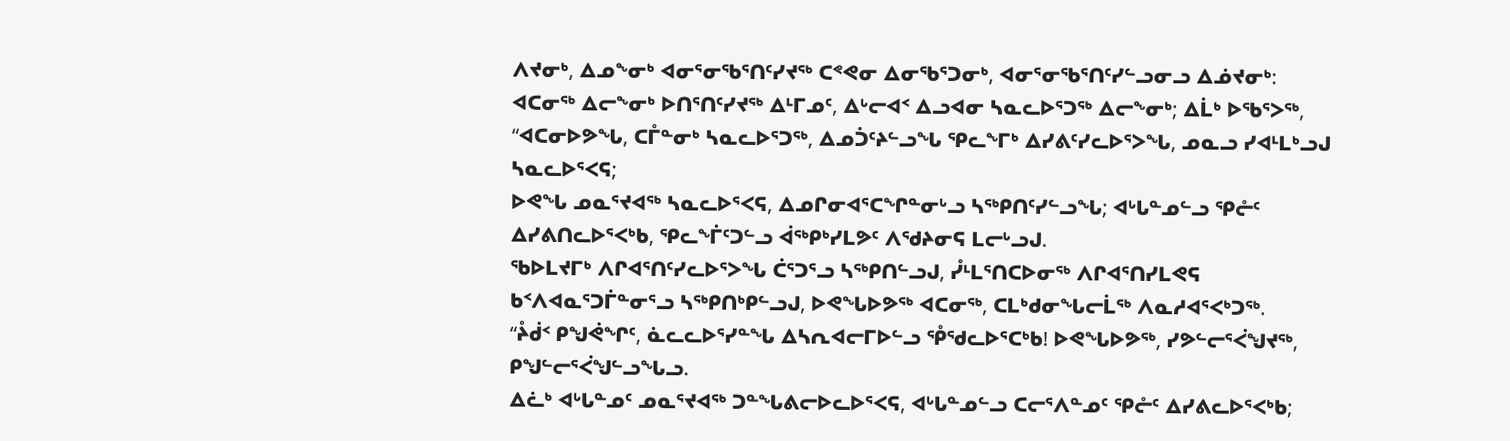ᐱᔪᓂᒃ, ᐃᓄᖕᓂᒃ ᐊᓂᕐᓂᖃᕐᑎᑦᓯᔪᖅ ᑕᕝᕙᓂ ᐃᓂᖃᕐᑐᓂᒃ, ᐊᓂᕐᓂᖃᕐᑎᑦᓯᓪᓗᓂᓗ ᐃᓅᔪᓂᒃ:
ᐊᑕᓂᖅ ᐃᓕᖕᓂᒃ ᐅᑎᕐᑎᑦᓯᔪᖅ ᐃᒻᒥᓄᑦ, ᐃᒡᓕᐊᑉ ᐃᓗᐊᓂ ᓴᓇᓚᐅᕐᑐᖅ ᐃᓕᖕᓂᒃ; ᐃᒫᒃ ᐅᖃᕐᐳᖅ, “ᐊᑕᓂᐅᕗᖓ, ᑕᒤᓐᓂᒃ ᓴᓇᓚᐅᕐᑐᖅ, ᐃᓄᑑᑦᔨᓪᓗᖓ ᕿᓚᖕᒥᒃ ᐃᓯᕕᑦᓯᓚᐅᕐᐳᖓ, ᓄᓇᓗ ᓯᐊᒻᒪᒃᓗᒍ ᓴᓇᓚᐅᕐᐸᕋ;
ᐅᕙᖓ ᓄᓇᕐᔪᐊᖅ ᓴᓇᓚᐅᕐᐸᕋ, ᐃᓄᒋᓂᐊᕐᑕᖏᓐᓂᒡᓗ ᓴᖅᑭᑎᑦᓯᓪᓗᖓ; ᐊᒡᒐᓐᓄᓪᓗ ᕿᓔᑦ ᐃᓯᕕᑎᓚᐅᕐᐸᒃᑲ, ᕿᓚᖕᒦᑦᑐᓪᓗ ᐋᖅᑭᒃᓯᒪᕗᑦ ᐱᖁᔨᓂᕋ ᒪᓕᒡᓗᒍ.
ᖃᐅᒪᔪᒥᒃ ᐱᒋᐊᕐᑎᑦᓯᓚᐅᕐᐳᖓ ᑖᕐᑐᕐᓗ ᓴᖅᑭᑎᓪᓗᒍ, ᓮᒻᒪᕐᑎᑕᐅᓂᖅ ᐱᒋᐊᕐᑎᓯᒪᕙᕋ ᑲᑉᐱᐊᓇᕐᑐᒦᓐᓂᕐᓗ ᓴᖅᑭᑎᒃᑭᓪᓗᒍ, ᐅᕙᖓᐅᕗᖅ ᐊᑕᓂᖅ, ᑕᒪᒃᑯᓂᖓᓕᒫᖅ ᐱᓇᓱᐊᕐᐸᒃᑐᖅ.
“ᔧᑰᑉ ᑭᖑᕚᖏᑦ, ᓈᓚᓚᐅᕐᓯᓐᖓ ᐃᓴᕆᐊᓕᒥᐅᓪᓗ ᕾᖁᓚᐅᕐᑕᒃᑲ! ᐅᕙᖓᐅᕗᖅ, ᓯᕗᓪᓕᕐᐹᖑᔪᖅ, ᑭᖑᓪᓕᕐᐹᖑᓪᓗᖓᓗ.
ᐃᓛᒃ ᐊᒡᒐᓐᓄᑦ ᓄᓇᕐᔪᐊᖅ ᑐᓐᖓᕕᓕᐅᓚᐅᕐᐸᕋ, ᐊᒡᒐᓐᓄᓪᓗ ᑕᓕᕐᐱᓐᓄᑦ ᕿᓔᑦ ᐃᓯᕕᓚᐅᕐᐸᒃᑲ;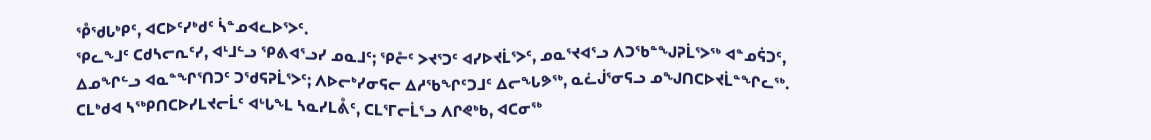ᕾᖁᒐᒃᑭᑦ, ᐊᑕᐅᑦᓯᒃᑯᑦ ᓵᓐᓄᐊᓚᐅᕐᐳᑦ.
ᕿᓚᖕᒧᑦ ᑕᑯᓴᓕᕆᑦᓯ, ᐊᒻᒧᓪᓗ ᕿᕕᐊᕐᓗᓯ ᓄᓇᒧᑦ; ᕿᓔᑦ ᐳᔪᕐᑐᑦ ᐊᓯᐅᔪᒫᕐᐳᑦ, ᓄᓇᕐᔪᐊᕐᓗ ᐱᑐᖃᓐᖑᕈᒫᕐᐳᖅ ᐊᓐᓄᕌᑐᑦ, ᐃᓄᖏᓪᓗ ᐊᓇᓐᖏᕐᑎᑐᑦ ᑐᖁᕋᕈᒫᕐᐳᑦ; ᐱᐅᓕᒃᓯᓂᕋᓕ ᐃᓱᖃᖏᑦᑐᒧᑦ ᐃᓕᖓᕗᖅ, ᓇᓛᒎᕐᓂᕋᓗ ᓄᖑᑎᑕᐅᔪᒫᓐᖏᓚᖅ.
ᑕᒪᒃᑯᐊ ᓴᖅᑭᑎᑕᐅᓯᒪᔪᓕᒫᑦ ᐊᒡᒐᖕᒪ ᓴᓇᓯᒪᕔᑦ, ᑕᒪᕐᒥᓕᒫᕐᓗ ᐱᒋᕙᒃᑲ, ᐊᑕᓂᖅ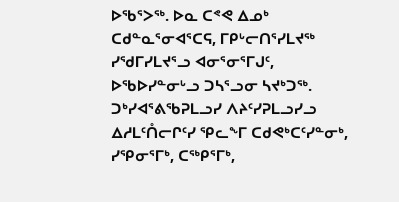ᐅᖃᕐᐳᖅ. ᐅᓇ ᑕᕝᕙ ᐃᓄᒃ ᑕᑯᓐᓇᕐᓂᐊᕐᑕᕋ, ᒥᑭᒡᓕᑎᕐᓯᒪᔪᖅ ᓯᖁᒥᓯᒪᔪᕐᓗ ᐊᓂᕐᓂᕐᒥᒍᑦ, ᐅᖃᐅᓯᓐᓂᒡᓗ ᑐᓴᕐᓗᓂ ᓴᔪᒃᑐᖅ.
ᑐᒃᓯᐊᕐᕕᖃᕈᒪᓗᓯ ᐱᔨᑦᓯᕈᒪᓗᓯᓗ ᐃᓱᒪᑦᑍᓕᒋᑦᓯ ᕿᓚᖕᒥ ᑕᑯᕙᒃᑕᑦᓯᓐᓂᒃ, ᓯᕿᓂᕐᒥᒃ, ᑕᖅᑭᕐᒥᒃ,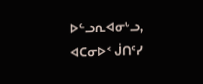ᐅᓪᓗᕆᐊᓂᒡᓗ, ᐊᑕᓂᐅᑉ ᒎᑎᑦᓯ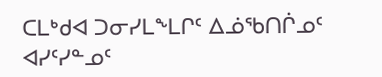ᑕᒪᒃᑯᐊ ᑐᓂᓯᒪᖕᒪᒋᑦ ᐃᓅᖃᑎᒌᓄᑦ ᐊᓯᑦᓯᓐᓄᑦ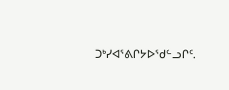ᑐᒃᓯᐊᕐᕕᒋᔭᐅᖁᓪᓗᒋᑦ.